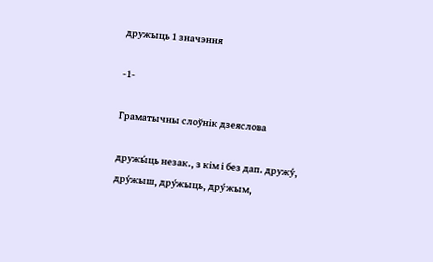дружыць 1 значэння

-1-

Граматычны слоўнік дзеяслова

дружы́ць незак., з кім і без дап. дружу́, дру́жыш, дру́жыць, дру́жым,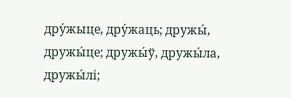дру́жыце, дру́жаць; дружы́, дружы́це; дружы́ў, дружы́ла, дружы́лі;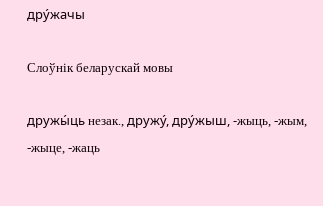дру́жачы

Слоўнік беларускай мовы

дружы́ць незак., дружу́, дру́жыш, -жыць, -жым, -жыце, -жаць